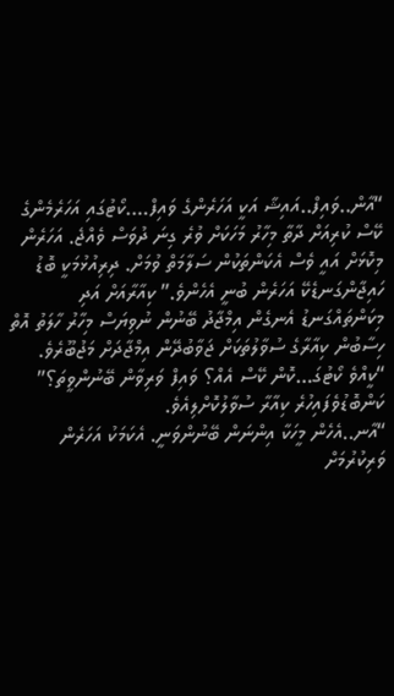“އާން..ވައިފް..އައިޝާ އަކީ އަހަރެންގެ ވައިފް….ކޯޓުގައި އަހަރެމެންގެ ކޭސް ކުރިއަށް ދާތާ މިހާރު މަހަކަށް ވުރެ ގިނަ ދުވަސް ވެއްޖެ. އަހަރެން މިކޮޅަށް އައީ ވެސް އެކަންތަކުން ސަލާމަތް ވުމަށް. ދިރިއުޅުމަކީ ބޮޑު ހައިޖާންގަނޑެކޭ އަހަރެން ބުނީ އެހެންވެ.” ކިއާރާއަށް އަދި މިކަންތައްގަނޑު އެނގެން އިމްޖާދު ބޭނުން ނުވިޔަސް މިހާރު ހާލަތު އޮތް ހިސާބުން ކިއާރާގެ ސުވާލުތަކަށް ޖަވާބުދޭން އިމްޖާދަށް މަޖުބޫރެވެ.
“ކީއްވެ ކޯޓުގަ…ކޮން ކޭސް އެއް؟ ވައިފް ވަރިވާން ބޭނުންވީތަ؟” ކަންބޮޑުވެފައިހުރެ ކިއާރާ ސުވާލުކޮށްލިއެވެ.
“އާނ..އެހެން މީހަކާ އިންނަން ބޭނުންވަނީ. އެކަމަކު އަހަރެން ވަރިކުރުމަށް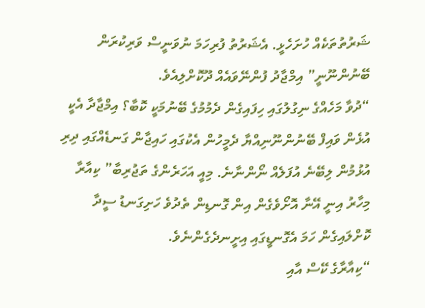ޝަރުތުތަކެއް ހުށަހެޅީ. އެޝަރުތު ފުރިހަމަ ނުވަނީސް ވަރިކުރަން ބޭނުންނޫނީ” އިމްޖާދު ފުންނޭވައެއް ދޫކޮށްލިއެވެ.
“ދުވާ މަހެއްގެ ނިގުލުގައި ހިފައިގެން ދެމުމުގެ ބޭނުމަކީ ކޮބާ؟ އިމްޖާދާ އެކީ އުޅެން ވައިފް ބޭނުންނޫނިއްޔާ ދެމީހުން އެކުގައި ހައިޖާން ގަނޑެއްގައި ދިރި އުޅުމުން ލިބޭނެ އުފަލެއް ނޯންނާނެ. މިއީ އަހަރެންގެ ތަޖުރިބާ” ކިއާރާ މިހާރު އިނީ އޭނާ އޮށޯވެގެން އިން ގޮނޑިން ތެދުވެ ހަށިގަނޑު ސީދާ ކޮށްލައިގެން ހަމަ އެގޮނޑީގައި އިށީނދެގެންނެވެ.
“ކިއާރާގެ ކޭސް އާއި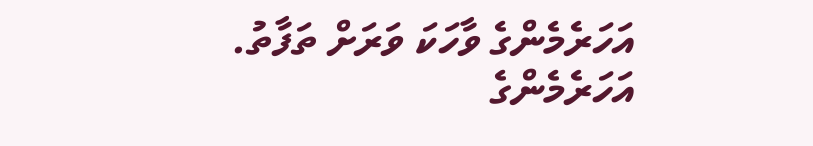އަހަރެމެންގެ ވާހަކަ ވަރަށް ތަފާތު. އަހަރެމެންގެ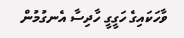ވާހަކައިގެ ހަގީގީ ހާދިސާ އެނގުމުން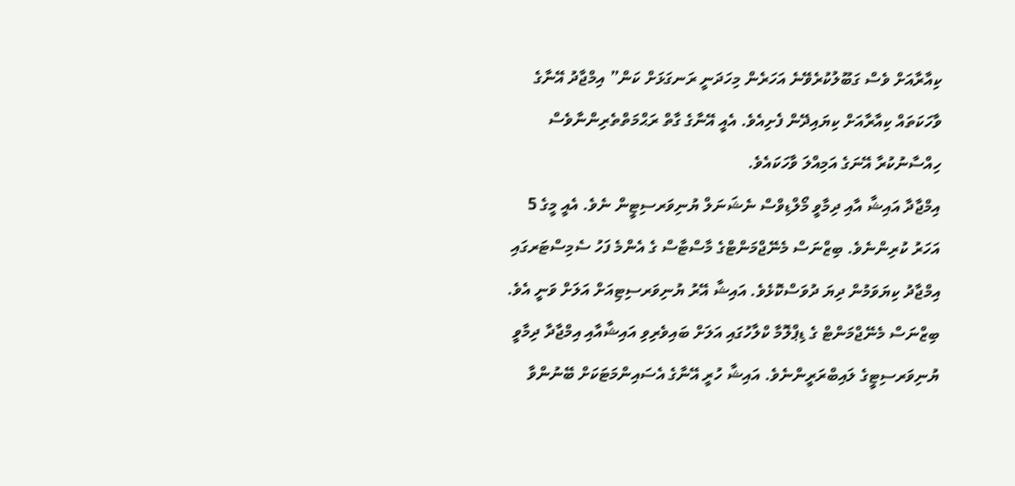ކިއާރާއަށް ވެސް ގަބޫލުކުރެވޭނެ އަހަރެން މިހަދަނީ ރަނގަޅަށް ކަން” އިމްޖާދު އޭނާގެ ވާހަކަތައް ކިއާރާއަށް ކިޔައިދޭން ފެށިއެވެ. އެއީ އޭނާގެ ގާތް ރަޙްމަތްތެރިންނާވެސް ހިއްސާނުކުރާ އޭނަގެ އަމިއްލަ ވާހަކައެވެ.
އިމްޖާދާ އައިޝާ އާއި ދިމާވީ މޯލްޑިވްސް ނެޝަނަލް ޔުނިވަރސިޓީން ނެވެ. އެއީ މީގެ 5 އަހަރު ކުރިންނެވެ. ބިޒްނަސް މެނޭޖްމަންޓްގެ މާސްޓާސް ގެ އެންމެ ފަހު ސެމިސްޓަރގައި އިމްޖާދު ކިޔަވަމުން ދިޔަ ދުވަސްކޮޅެވެ. އައިޝާ އޭރު ޔުނިވަރސިޓިއަށް އަލަށް ވަނީ އެވެ. ބިޒްނަސް މެނޭޖްމަންޓް ގެ ޑިޕްލޮމާ ކްލާހުގައި އަލަށް ބައިވެރިވި އައިޝާއާއި އިމްޖާދާ ދިމާވީ ޔުނިވަރސިޓީގެ ލައިބްރަރީންނެވެ. އައިޝާ ހުރީ އޭނާގެ އެސައިންމަޓަކަށް ބޭނުންވާ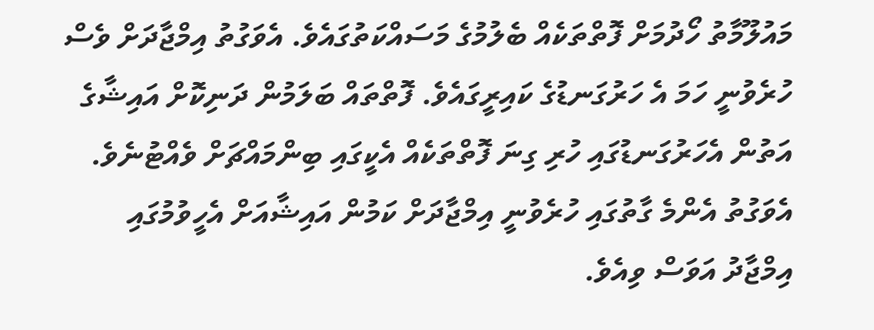މައުލޫމާތު ހޯދުމަށް ފޮތްތަކެއް ބެލުމުގެ މަސައްކަތުގައެވެ. އެވަގުތު އިމްޖާދަށް ވެސް ހުރެވުނީ ހަމަ އެ ހަރުގަނޑުގެ ކައިރީގައެވެ. ފޮތްތައް ބަލަމުން ދަނިކޮށް އައިޝާގެ އަތުން އެހަރުގަނޑުގައި ހުރި ގިނަ ފޮތްތަކެއް އެކީގައި ބިންމައްޗަށް ވެއްޓުނެވެ. އެވަގުތު އެންމެ ގާތުގައި ހުރެވުނީ އިމްޖާދަށް ކަމުން އައިޝާއަށް އެހީވުމުގައި އިމްޖާދު އަވަސް ވިއެވެ.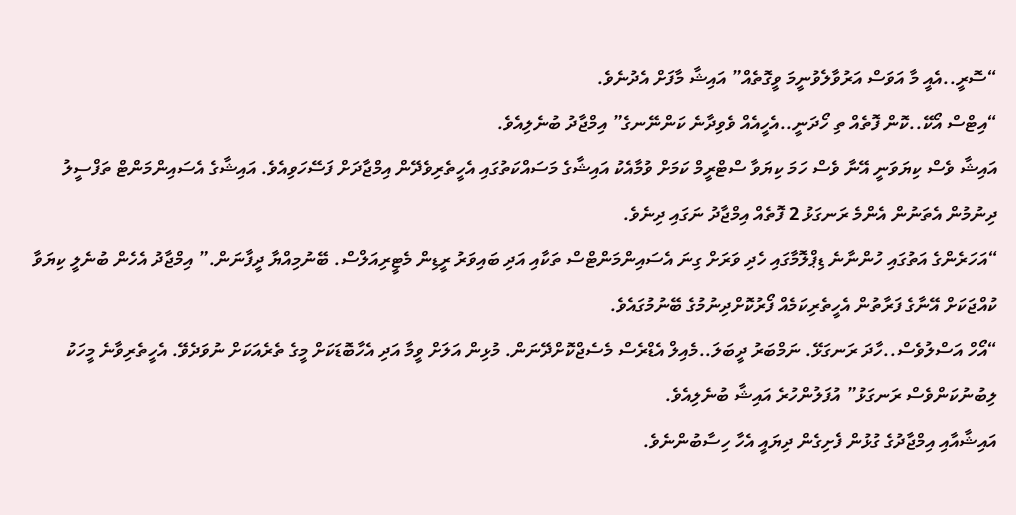“ސޮރީ..އެއީ މާ އަވަސް އަރުވާލެވުނީމަ ވީގޮތެއް” އައިޝާ މާފަށް އެދުނެވެ.
“އިޓްސް އޯކޭ..ކޮން ފޮތެއް ތި ހޯދަނީ..އެހީއެއް ވެވިދާނެ ކަންނޭނގެ” އިމްޖާދު ބުނެލިއެވެ.
އައިޝާ ވެސް ކިޔަވަނީ އޭނާ ވެސް ހަމަ ކިޔަވާ ސްޓްރީމް ކަމަށް ވުމާއެކު އައިޝާގެ މަސައްކަތުގައި އެހީތެރިވެދޭން އިމްޖާދަށް ފަސޭހަވިއެވެ. އައިޝާގެ އެސައިންމަންޓް ތަފްސީލު ދިނުމުން އެތަނުން އެންމެ ރަނގަޅު 2 ފޮތެއް އިމްޖާދު ނަގައި ދިނެވެ.
“އަހަރެންގެ އަތުގައި ހުންނާނެ ޑިޕްލޮމާގައި ހެދި ވަރަށް ގިނަ އެސައިންމަންޓްސް ތަކާއި އަދި ބައިވަރު ރީޑިން މެޓީރިއަލްސް. ބޭނުމިއްޔާ ދީފާނަން.” އިމްޖާދު އެހެން ބުނެލީ ކިޔަވާ ކުއްޖަކަށް އޭނާގެ ފަރާތުން އެހީތެރިކަމެއް ފޯރުކޮށްދިނުމުގެ ބޭނުމުގައެވެ.
“އޯހް އަސްލުވެސް..ހާދަ ރަނގަޅޭ. ނަމްބަރު ދީބަލަ..މެއިލް އެޑްރެސް މެސެޖްކޮށްދޭނަން. މުޅިން އަލަށް ވީމާ އަދި އެހާބޮޑަކަށް މީގެ ތެރެއަކަށް ނުވަދެވޭ. އެހީތެރިވާނެ މީހަކު ލިބުނުކަންވެސް ރަނގަޅު” އުފަލުންހުރެ އައިޝާ ބުނެލިއެވެ.
އައިޝާއާއި އިމްޖާދުގެ ގުޅުން ފެށިގެން ދިޔައީ އެހާ ހިސާބުންނެވެ.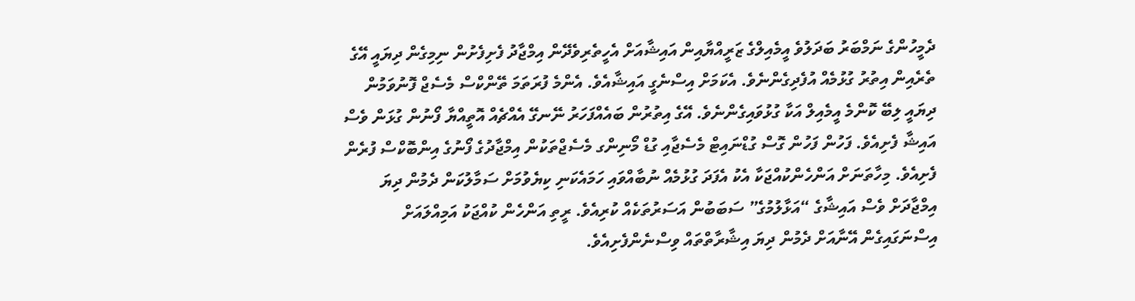ދެމީހުންގެ ނަމްބަރު ބަދަލުވެ އީމެއިލްގެ ޒަރީއްޔާއިން އައިޝާއަށް އެހީތެރިވެދޭން އިމްޖާދު ފެށިފެށުން ނިމިގެން ދިޔައީ އޭގެ ތެރެއިން އިތުރު ގުޅުމެއް އުފެދިގެންނެވެ. އެކަމަށް އިސްނެގީ އައިޝާއެވެ. އެންމެ ފުރަތަމަ ތޭންކްސް މެސެޖް ފޮނުވަމުން ދިޔައީ ލިބޭ ކޮންމެ އީމެއިލް އަކާ ގުޅުވައިގެންނެވެ. އޭގެ އިތުރުން ބައެއްފަހަރު ނޭނގޭ އެއްޗެއް އޮތީއްޔާ ފޯނުން ގުޅަން ވެސް އައިޝާ ފެށިއެވެ. ފަހުން ފަހުން ގޮސް ގުޑްނައިޓް މެސެޖާއި ގުޑް މޯނިންގ މެސެޖްތަކުން އިމްޖާދުގެ ފޯނުގެ އިންބޮކްސް ފުރެން ފެށިއެވެ. މިހާތަނަށް އަންހެންކުއްޖަކާ އެކު އެފަދަ ގުޅުމެއް ނުބާއްވައި ހަމައެކަނި ކިޔެވުމަށް ސަމާލުކަން ދެމުން ދިޔަ އިމްޖާދަށް ވެސް އައިޝާގެ “އަޅާލުމުގެ” ސަބަބުން އަސަރުތަކެއް ކުރިއެވެ. ރީތި އަންހެން ކުއްޖަކު އަމިއްލައަށް އިސްނަގައިގެން އޭނާއަށް ދެމުން ދިޔަ އިޝާރާތްތައް ވިސްނެންފެށިއެވެ.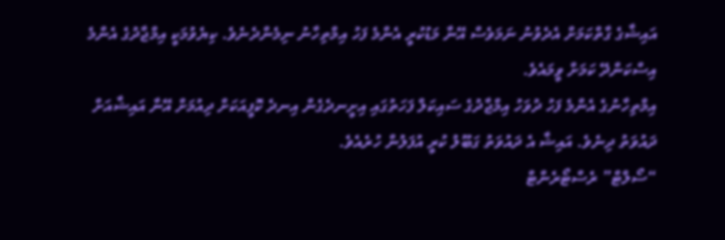އައިޝާގެ ގާތްކަމަށް އެދެވުނު ނަމަވެސް އޭނާ މަޑުކުރީ އެންމެ ފަހު އިމްތިހާނު ނިމެންދެނެވެ. ކިޔެވުމަކީ އިމްޖާދުގެ އެންމެ އިސްކަންދޭ ކަމަށް ވީމައެވެ.
އިމްތިހާނުގެ އެންމެ ފަހު ދުވަހު އިމްޖާދުގެ ސައިކަލް ފަހަތުގައި އިށީނދެގެން އިނދެ ކޮފީއަކަށް ދިއުމަށް އޭނާ އައިޝާއަށް ދައުވަތު ދިނެވެ. އައިޝާ އެ ދައުވަތު ގަބޫލު ކުރީ އުފަލުން ހުރެއެވެ.
“ސޯލްޓް” ރެސްޓޯރެންޓް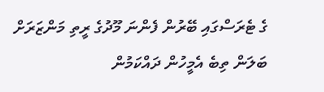ގެ ޓެރަސްގައި ބޭރުން ފެންނަ މޫދުގެ ރީތި މަންޒަރަށް ބަލަން ތިބެ އެމީހުން ދައްކަމުން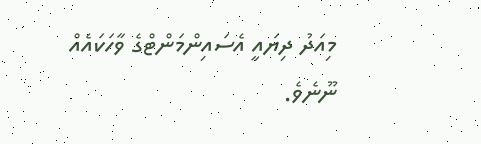މިއަދު ދިޔައީ އެސައިންމަންޓްގެ ވާހަކައެއް ނޫނެވެ.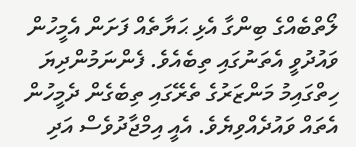ލޯތްބެއްގެ ބިންގާ އެޅި ޙަޔާތެއް ފަށަން އެމީހުން ވައުދުވީ އެތަނުގައި ތިބެއެވެ. ފެންނަމުންދިޔަ ހިތްގައިމު މަންޒަރުގެ ތެރޭގައި ތިބެގެން ދެމީހުން އެތައް ވައުދެއްވިޔެވެ. އެއީ އިމްޖާދުވެސް އަދި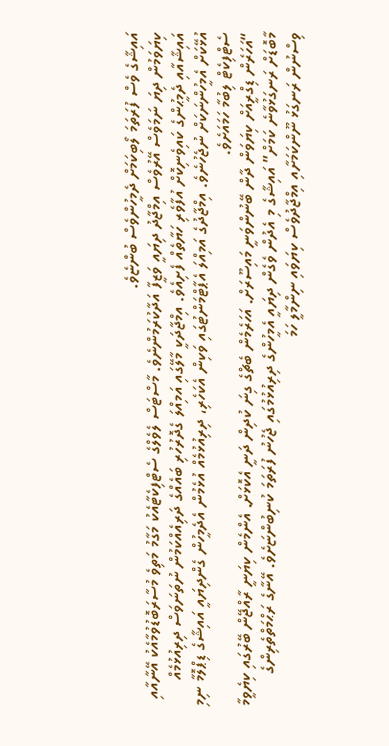އައިޝާގެ ވެސް ފުރަތަމަ ލޯބިކަމަށް ދެމީހުންވެސް ބުންޏެވެ.
ކިޔަވަމުން ދިޔަ ނަމަވެސް އޭރުވެސް އިމްޖާދު ދިޔައީ ވަޒީފާ އަދާކުރަމުންނެވެ. މާސްޓަސް ލެވެލްގެ ސެޓްފިކެޓާއެކު މަގާމު މަތިވެ މުސާރަބޮޑުވުމާއެކު އޭނާއާއި އައިޝާއާއި ދެމީޙުންގެ ކައިވެނިކޮށް އުފާވެރި ހަޔާތެއް ފެށިއެވެ. އިމްޖާދަކީ މާލޭގައި އަމިއްލަ ގެދޮރުހުރި ބައެއްގެ ދަރިއެއްކަމުން ނުތަނަވަސް ދިރިއުޅުމެއް އުޅޭކަށް އެމީހުންނަކަށް ނުޖެހުނެވެ. އިމްޖާދުގެ އަމިއްލަ އެޕާޓްމަންޓުގައި ވަކިން އެކަހެރި، ދިރިއުޅުމެއް އުޅެމުން އެދެމީހުން ގެންދިޔައީ އައިޝާގެ ޑިޕްލޮމާ ނިމި ސެޓްފިކެޓް ލިބުމާ ހަމައަށެވެ.
“އަހަރެން ޑިގްރީއަށް ކިޔަވަން ދާން ބޭނުންވަނީ މައިސޫރަށް. އަހަރެމެން ބެޗްގެ ގިނަ ކުދިން ދަނީ އެކޮޅަށް. އެންމެން ކިޔަނީ ރާއްޖޭން ބޭރުގައި ކިޔެވީމާ މާބޮޑަށް ރަނގަޅުވާނެ ކަމަށް” އައިޝާގެ މި އެދުން ވެގެން ދިޔައީ އެމީހުންގެ ދިރިއުޅުމުގައި ޖެހުނު ފުރަތަމަ ކުނިބުންޏަށެވެ. އޭނާގެ ރަޙްމަތްތެރިންގެ ވިސްނުން ރަނގަޅު ނޫންކަމަށާއި އިމްޖާދުވެސް ކިޔަވައި ނިންމާލީ ހަމަ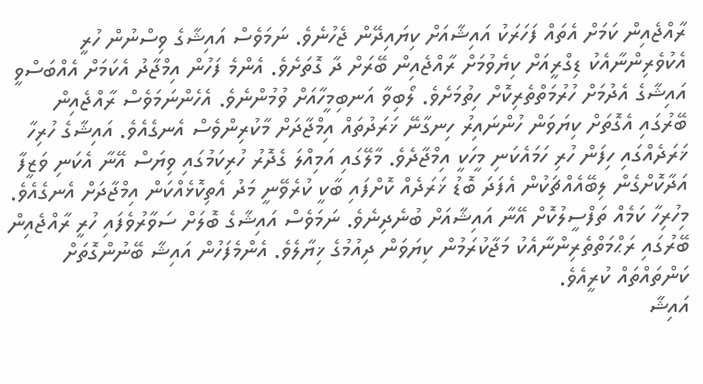ރާއްޖެއިން ކަމަށް އެތައް ފަހަރަކު އައިޝާއަށް ކިޔައިދޭން ޖެހުނެވެ. ނަމަވެސް އައިޝާގެ ވިސްނުން ހުރީ އެކުވެރިންނާއެކު ޑިގްރީއަށް ކިޔެވުމަށް ރާއްޖެއިން ބޭރަށް ދާ ގޮތަށެވެ. އެންމެ ފަހުން އިމްޖާދު އެކަމަށް އެއްބަސްވީ އައިޝާގެ އެދުމަށް ހުރުމަތްތެރިކޮށް ހިތުމަށެވެ. ލޯބިވާ އަނބިމީހާއަށް ވުމުންނެވެ. އެހެންނަމަވެސް ރާއްޖެއިން ބޭރުގައި އެގޮތަށް ކިޔަވަން ހުންނައިރު ހިނގާނޭ ޚަރަދުތައް އިމްޖާދަށް މާކުރިންވެސް އެނގެއެވެ. އައިޝާގެ ހުރިހާ ޚަރަދެއްގައި ހިފަން ހުރި ހަމައެކަނި މީހަކީ އިމްޖާދެވެ. މާލޭގައި އަމިއްލަ ގެދޮރު ހުރިކަމުގައި ވިޔަސް އޭނާ އެކަނި ވަޒީފާ އަދާކޮށްގެން ލިބޭއެއްޗަކުން އެފަދަ ބޮޑު ޚަރަދެއް ކޮށްފައި ބާކީ ކުރެވޭނީ މަދު އެތިކޮޅެއްކަން އިމްޖާދަށް އެނގެއެވެ. މިހުރިހާ ކަމެއް ތަފްސީލުކޮށް އޭނާ އައިޝާއަށް ބުނެދިނެވެ. ނަމަވެސް އައިޝާގެ ބޮލަށް ސަވާރުވެފައި ހުރީ ރާއްޖެއިން ބޭރުގައި ރަޙްމަތްތެރިންނާއެކު މަޖާކުރަމުން ކިޔަވަން ދިއުމުގެ ޚިޔާލެވެ. އެންމެފަހުން އައިޝާ ބޭނުންގޮތަށް ކަންތައްތައް ކުރީއެވެ.
އައިޝާ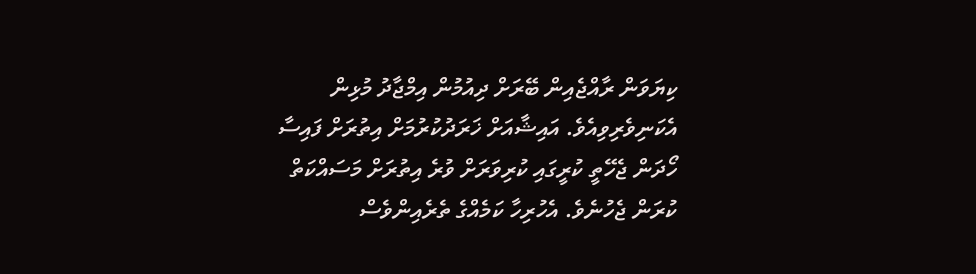ކިޔަވަން ރާއްޖެއިން ބޭރަށް ދިއުމުން އިމްޖާދު މުޅިން އެކަނިވެރިވިއެވެ. އައިޝާއަށް ޚަރަދުކުރުމަށް އިތުރަށް ފައިސާ ހޯދަން ޖެހޭތީ ކުރީގައި ކުރިވަރަށް ވުރެ އިތުރަށް މަސައްކަތް ކުރަން ޖެހުނެވެ. އެހުރިހާ ކަމެއްގެ ތެރެއިންވެސް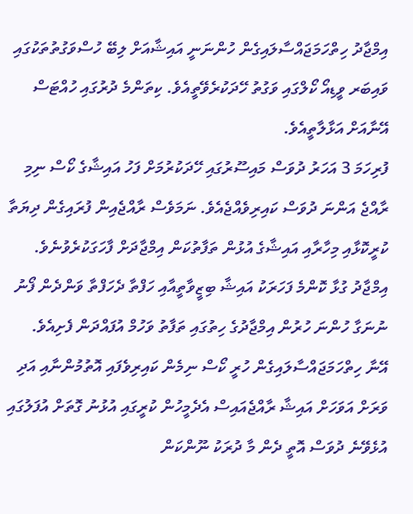އިމްޖާދު ހިތްހަމަޖައްސާލައިގެން ހުންނަނީ އައިޝާއަށް ލިބޭ ހުސްވަގުތުތަކުގައި ވައިބަރ ވީޑިއޯ ކޯލްގައި ވަގުތު ހޭދަކުރެވޭތީއެވެ. ކިތަންމެ ދުރުގައި ހުއްޓަސް އޭނާއަށް އަޅާލާތީއެވެ.
ފުރިހަމަ 3 އަހަރު ދުވަސް މައިސޫރުގައި ހޭދަކުރުމަށް ފަހު އައިޝާގެ ކޯސް ނިމި ރާއްޖެ އަންނަ ދުވަސް ކައިރިވެއްޖެއެވެ. ނަމަވެސް ރާއްޖެއިން ފުރައިގެން ދިޔަތާ ކުރީކޮޅާއި މިހާރާއި އައިޝާގެ އުޅުން ތަފާތުކަން އިމްޖާދަށް ފާހަގަކުރެވުނެވެ. އިމްޖާދު ގުޅާ ކޮންމެ ފަހަރަކު އައިޝާ ބިޒީވާތީއާއި ހަފްތާ ދެހަފްތާ ވަންދެން ފޯނު ނުނަގާ ހުންނަ ހުރުން އިމްޖާދުގެ ހިތުގައި ތަފާތު ވަހުމް އުފައްދަން ފެށިއެވެ. އޭނާ ހިތްހަމަޖައްސާލައިގެން ހުރީ ކޯސް ނިމެން ކައިރިވެފައި އޮތުމުންނާއި އަދި ވަރަށް އަވަހަށް އައިޝާ ރާއްޖެއައިސް އެދެމީހުން ކުރީގައި އުޅުނު ގޮތަށް އުފަލުގައި އުޅެވޭނެ ދުވަސް އޮތީ ދެން މާ ދުރަކު ނޫންކަން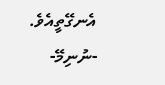އެނގޭތީއެވެ.
-ނުނިމޭ-